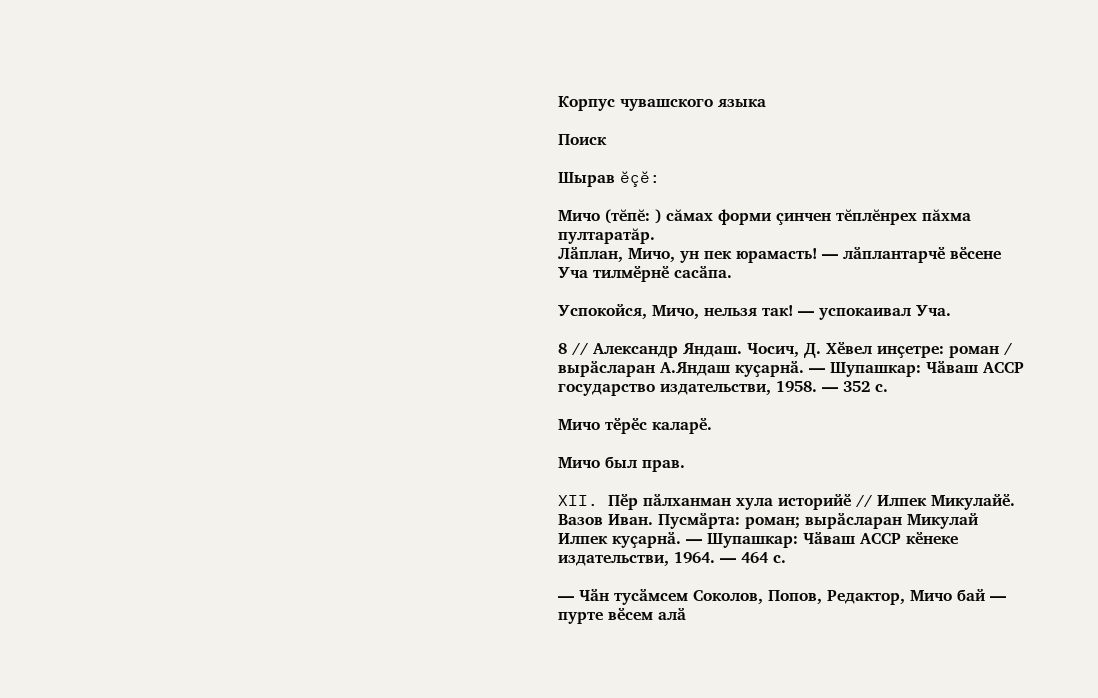Корпус чувашского языка

Поиск

Шырав ĕçĕ:

Мичо (тĕпĕ: ) сăмах форми çинчен тĕплĕнрех пăхма пултаратăр.
Лӑплан, Мичо, ун пек юрамасть! — лӑплантарчӗ вӗсене Уча тилмӗрнӗ сасӑпа.

Успокойся, Мичо, нельзя так! — успокаивал Уча.

8 // Александр Яндаш. Чосич, Д. Хӗвел инҫетре: роман / вырӑсларан А.Яндаш куҫарнӑ. — Шупашкар: Чӑваш АССР государство издательстви, 1958. — 352 с.

Мичо тӗрӗс каларӗ.

Мичо был прав.

XII. Пӗр пӑлханман хула историйӗ // Илпек Микулайӗ. Вазов Иван. Пусмӑрта: роман; вырӑсларан Микулай Илпек куҫарнӑ. — Шупашкар: Чӑваш АССР кӗнеке издательстви, 1964. — 464 с.

— Чӑн тусӑмсем Соколов, Попов, Редактор, Мичо бай — пурте вӗсем алӑ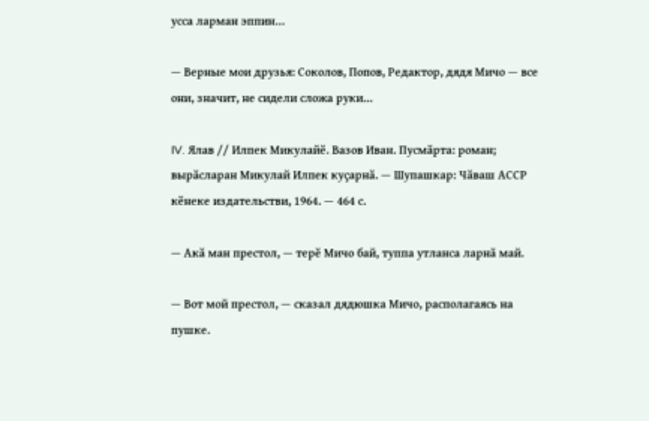усса ларман эппин…

— Верные мои друзья: Соколов, Попов, Редактор, дядя Мичо — все они, значит, не сидели сложа руки…

IV. Ялав // Илпек Микулайӗ. Вазов Иван. Пусмӑрта: роман; вырӑсларан Микулай Илпек куҫарнӑ. — Шупашкар: Чӑваш АССР кӗнеке издательстви, 1964. — 464 с.

— Акӑ ман престол, — терӗ Мичо бай, туппа утланса ларнӑ май.

— Вот мой престол, — сказал дядюшка Мичо, располагаясь на пушке.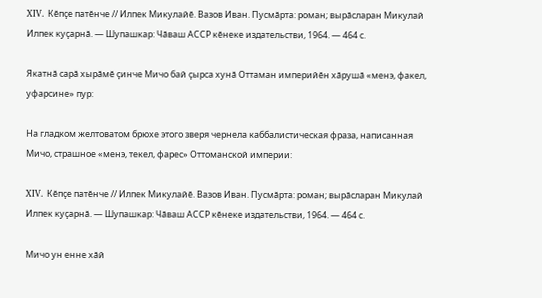XIV. Кӗпҫе патӗнче // Илпек Микулайӗ. Вазов Иван. Пусмӑрта: роман; вырӑсларан Микулай Илпек куҫарнӑ. — Шупашкар: Чӑваш АССР кӗнеке издательстви, 1964. — 464 с.

Якатнӑ сарӑ хырӑмӗ ҫинче Мичо бай ҫырса хунӑ Оттаман империйӗн хӑрушӑ «менэ, факел, уфарсине» пур:

На гладком желтоватом брюхе этого зверя чернела каббалистическая фраза, написанная Мичо, страшное «менэ, текел, фарес» Оттоманской империи:

XIV. Кӗпҫе патӗнче // Илпек Микулайӗ. Вазов Иван. Пусмӑрта: роман; вырӑсларан Микулай Илпек куҫарнӑ. — Шупашкар: Чӑваш АССР кӗнеке издательстви, 1964. — 464 с.

Мичо ун енне хӑй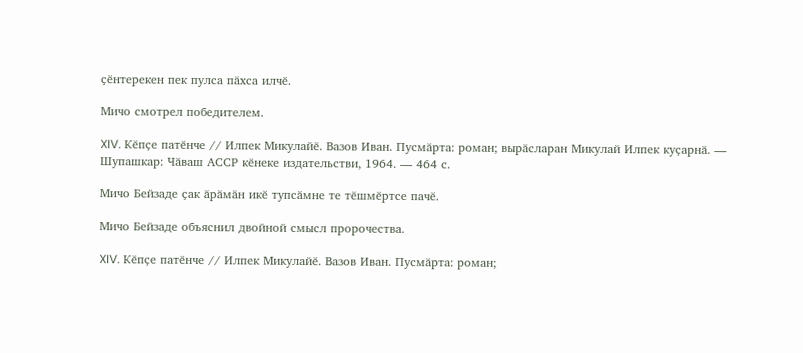ҫӗнтерекен пек пулса пӑхса илчӗ.

Мичо смотрел победителем.

XIV. Кӗпҫе патӗнче // Илпек Микулайӗ. Вазов Иван. Пусмӑрта: роман; вырӑсларан Микулай Илпек куҫарнӑ. — Шупашкар: Чӑваш АССР кӗнеке издательстви, 1964. — 464 с.

Мичо Бейзаде ҫак ӑрӑмӑн икӗ тупсӑмне те тӗшмӗртсе пачӗ.

Мичо Бейзаде объяснил двойной смысл пророчества.

XIV. Кӗпҫе патӗнче // Илпек Микулайӗ. Вазов Иван. Пусмӑрта: роман;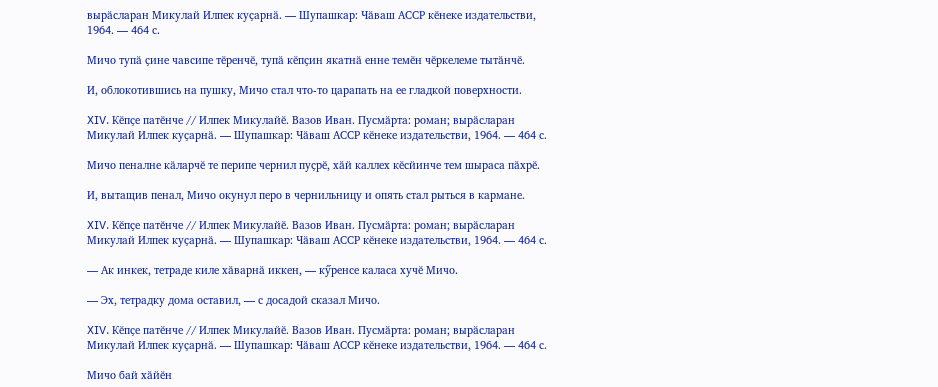вырӑсларан Микулай Илпек куҫарнӑ. — Шупашкар: Чӑваш АССР кӗнеке издательстви, 1964. — 464 с.

Мичо тупӑ ҫине чавсипе тӗренчӗ, тупӑ кӗпҫин якатнӑ енне темӗн чӗркелеме тытӑнчӗ.

И, облокотившись на пушку, Мичо стал что-то царапать на ее гладкой поверхности.

XIV. Кӗпҫе патӗнче // Илпек Микулайӗ. Вазов Иван. Пусмӑрта: роман; вырӑсларан Микулай Илпек куҫарнӑ. — Шупашкар: Чӑваш АССР кӗнеке издательстви, 1964. — 464 с.

Мичо пеналне кӑларчӗ те перипе чернил пуҫрӗ, хӑй каллех кӗсйинче тем шыраса пӑхрӗ.

И, вытащив пенал, Мичо окунул перо в чернильницу и опять стал рыться в кармане.

XIV. Кӗпҫе патӗнче // Илпек Микулайӗ. Вазов Иван. Пусмӑрта: роман; вырӑсларан Микулай Илпек куҫарнӑ. — Шупашкар: Чӑваш АССР кӗнеке издательстви, 1964. — 464 с.

— Ак инкек, тетраде киле хӑварнӑ иккен, — кӳренсе каласа хучӗ Мичо.

— Эх, тетрадку дома оставил, — с досадой сказал Мичо.

XIV. Кӗпҫе патӗнче // Илпек Микулайӗ. Вазов Иван. Пусмӑрта: роман; вырӑсларан Микулай Илпек куҫарнӑ. — Шупашкар: Чӑваш АССР кӗнеке издательстви, 1964. — 464 с.

Мичо бай хӑйӗн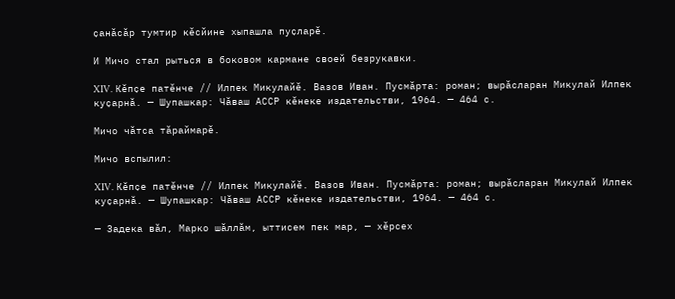ҫанӑсӑр тумтир кӗсйине хыпашла пуҫларӗ.

И Мичо стал рыться в боковом кармане своей безрукавки.

XIV. Кӗпҫе патӗнче // Илпек Микулайӗ. Вазов Иван. Пусмӑрта: роман; вырӑсларан Микулай Илпек куҫарнӑ. — Шупашкар: Чӑваш АССР кӗнеке издательстви, 1964. — 464 с.

Мичо чӑтса тӑраймарӗ.

Мичо вспылил:

XIV. Кӗпҫе патӗнче // Илпек Микулайӗ. Вазов Иван. Пусмӑрта: роман; вырӑсларан Микулай Илпек куҫарнӑ. — Шупашкар: Чӑваш АССР кӗнеке издательстви, 1964. — 464 с.

— Задека вӑл, Марко шӑллӑм, ыттисем пек мар, — хӗрсех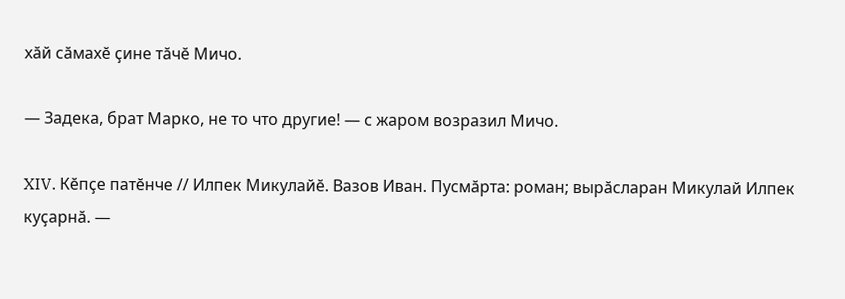хӑй сӑмахӗ ҫине тӑчӗ Мичо.

— Задека, брат Марко, не то что другие! — с жаром возразил Мичо.

XIV. Кӗпҫе патӗнче // Илпек Микулайӗ. Вазов Иван. Пусмӑрта: роман; вырӑсларан Микулай Илпек куҫарнӑ. —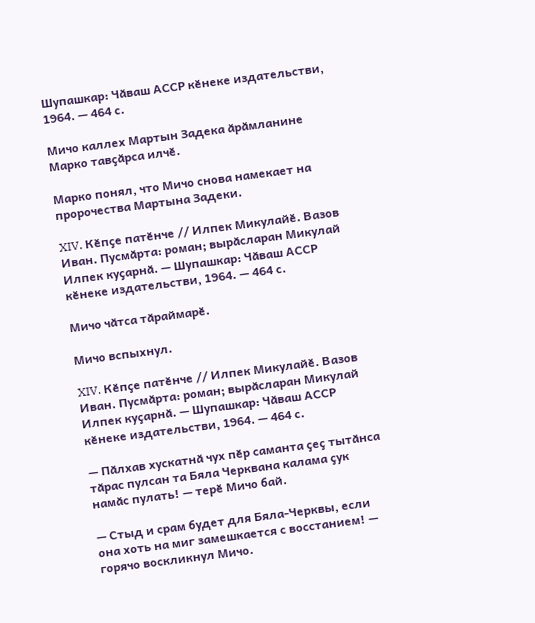Шупашкар: Чӑваш АССР кӗнеке издательстви, 1964. — 464 с.

Мичо каллех Мартын Задека ӑрӑмланине Марко тавҫӑрса илчӗ.

Марко понял, что Мичо снова намекает на пророчества Мартына Задеки.

XIV. Кӗпҫе патӗнче // Илпек Микулайӗ. Вазов Иван. Пусмӑрта: роман; вырӑсларан Микулай Илпек куҫарнӑ. — Шупашкар: Чӑваш АССР кӗнеке издательстви, 1964. — 464 с.

Мичо чӑтса тӑраймарӗ.

Мичо вспыхнул.

XIV. Кӗпҫе патӗнче // Илпек Микулайӗ. Вазов Иван. Пусмӑрта: роман; вырӑсларан Микулай Илпек куҫарнӑ. — Шупашкар: Чӑваш АССР кӗнеке издательстви, 1964. — 464 с.

— Пӑлхав хускатнӑ чух пӗр саманта ҫеҫ тытӑнса тӑрас пулсан та Бяла Черквана калама ҫук намӑс пулать! — терӗ Мичо бай.

— Стыд и срам будет для Бяла-Черквы, если она хоть на миг замешкается с восстанием! — горячо воскликнул Мичо.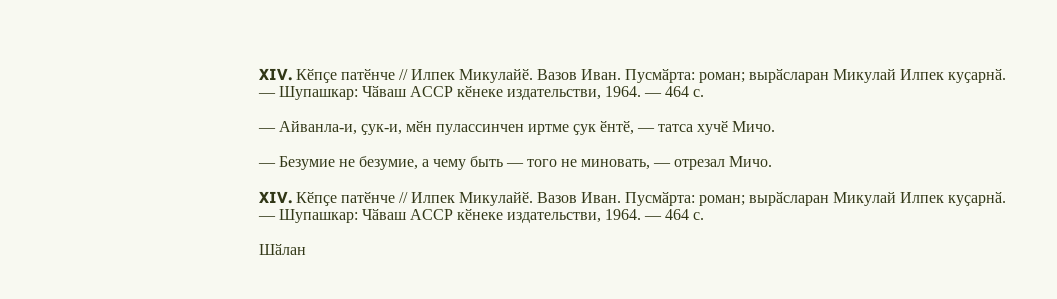XIV. Кӗпҫе патӗнче // Илпек Микулайӗ. Вазов Иван. Пусмӑрта: роман; вырӑсларан Микулай Илпек куҫарнӑ. — Шупашкар: Чӑваш АССР кӗнеке издательстви, 1964. — 464 с.

— Айванла-и, ҫук-и, мӗн пулассинчен иртме ҫук ӗнтӗ, — татса хучӗ Мичо.

— Безумие не безумие, а чему быть — того не миновать, — отрезал Мичо.

XIV. Кӗпҫе патӗнче // Илпек Микулайӗ. Вазов Иван. Пусмӑрта: роман; вырӑсларан Микулай Илпек куҫарнӑ. — Шупашкар: Чӑваш АССР кӗнеке издательстви, 1964. — 464 с.

Шӑлан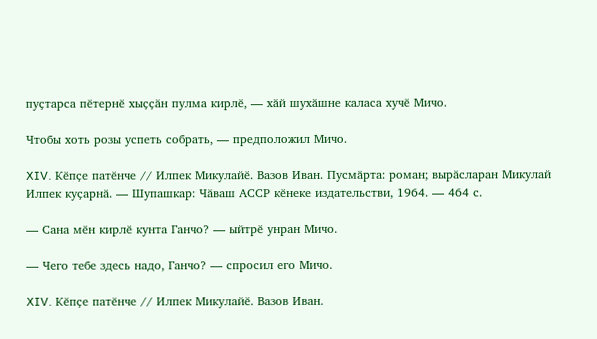пуҫтарса пӗтернӗ хыҫҫӑн пулма кирлӗ, — хӑй шухӑшне каласа хучӗ Мичо.

Чтобы хоть розы успеть собрать, — предположил Мичо.

XIV. Кӗпҫе патӗнче // Илпек Микулайӗ. Вазов Иван. Пусмӑрта: роман; вырӑсларан Микулай Илпек куҫарнӑ. — Шупашкар: Чӑваш АССР кӗнеке издательстви, 1964. — 464 с.

— Сана мӗн кирлӗ кунта Ганчо? — ыйтрӗ унран Мичо.

— Чего тебе здесь надо, Ганчо? — спросил его Мичо.

XIV. Кӗпҫе патӗнче // Илпек Микулайӗ. Вазов Иван.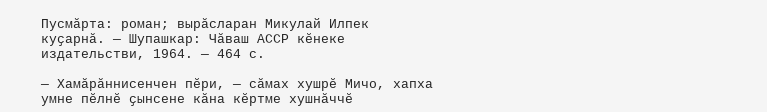Пусмӑрта: роман; вырӑсларан Микулай Илпек куҫарнӑ. — Шупашкар: Чӑваш АССР кӗнеке издательстви, 1964. — 464 с.

— Хамӑрӑннисенчен пӗри, — сӑмах хушрӗ Мичо, хапха умне пӗлнӗ ҫынсене кӑна кӗртме хушнӑччӗ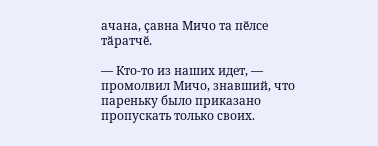ачана, ҫавна Мичо та пӗлсе тӑратчӗ.

— Кто-то из наших идет, — промолвил Мичо, знавший, что пареньку было приказано пропускать только своих.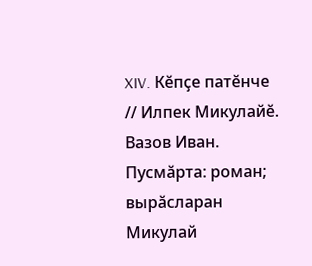XIV. Кӗпҫе патӗнче // Илпек Микулайӗ. Вазов Иван. Пусмӑрта: роман; вырӑсларан Микулай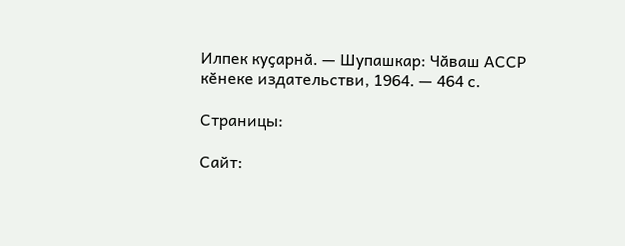Илпек куҫарнӑ. — Шупашкар: Чӑваш АССР кӗнеке издательстви, 1964. — 464 с.

Страницы:

Сайт: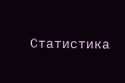Статистика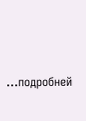...подробней